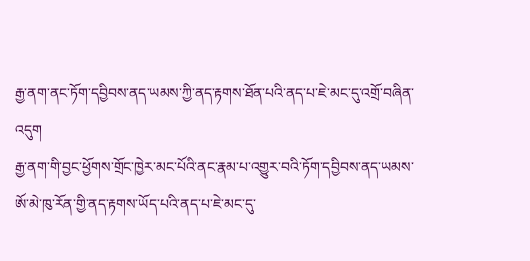རྒྱ་ནག་ནང་ཏོག་དབྱིབས་ནད་ཡམས་ཀྱི་ནད་རྟགས་ཐོན་པའི་ནད་པ་ཇེ་མང་དུ་འགྲོ་བཞིན་འདུག
རྒྱ་ནག་གི་བྱང་ཕྱོགས་གྲོང་ཁྱེར་མང་པོའི་ནང་རྣམ་པ་འགྱུར་བའི་ཏོག་དབྱིབས་ནད་ཡམས་ཨོ་མེ་ཁུ་རོན་གྱི་ནད་རྟགས་ཡོད་པའི་ནད་པ་ཇེ་མང་དུ་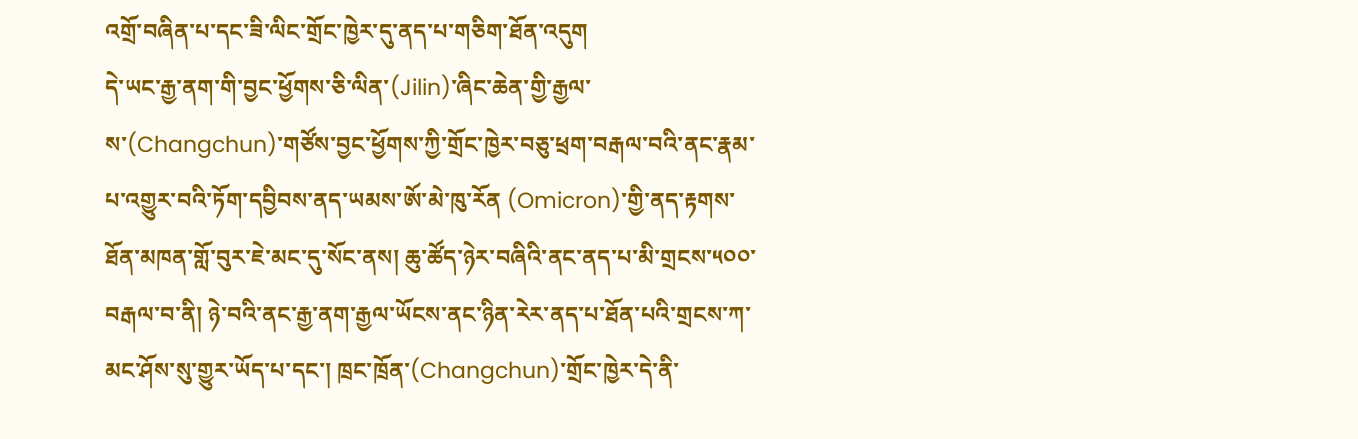འགྲོ་བཞིན་པ་དང་ཟི་ལིང་གྲོང་ཁྱེར་དུ་ནད་པ་གཅིག་ཐོན་འདུག
དེ་ཡང་རྒྱ་ནག་གི་བྱང་ཕྱོགས་ཅི་ལིན་(Jilin)་ཞིང་ཆེན་གྱི་རྒྱལ་ས་(Changchun)་གཙོས་བྱང་ཕྱོགས་ཀྱི་གྲོང་ཁྱེར་བཅུ་ཕྲག་བརྒལ་བའི་ནང་རྣམ་པ་འགྱུར་བའི་ཏོག་དབྱིབས་ནད་ཡམས་ཨོ་མེ་ཁུ་རོན (Omicron)་གྱི་ནད་རྟགས་ཐོན་མཁན་གློ་བུར་ཇེ་མང་དུ་སོང་ནས། ཆུ་ཚོད་ཉེར་བཞིའི་ནང་ནད་པ་མི་གྲངས་༥༠༠་བརྒལ་བ་ནི། ཉེ་བའི་ནང་རྒྱ་ནག་རྒྱལ་ཡོངས་ནང་ཉིན་རེར་ནད་པ་ཐོན་པའི་གྲངས་ཀ་མང་ཤོས་སུ་གྱུར་ཡོད་པ་དང་། ཁྲང་ཁྲོན་(Changchun)་གྲོང་ཁྱེར་དེ་ནི་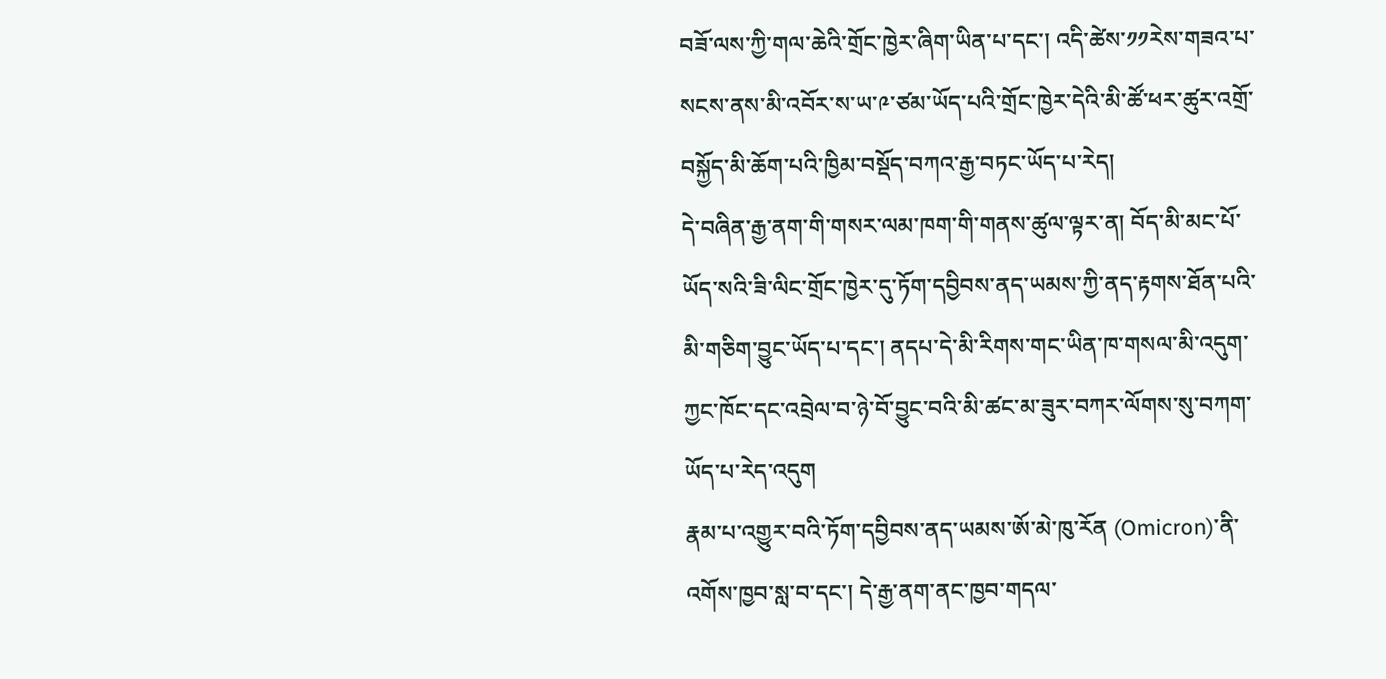བཟོ་ལས་ཀྱི་གལ་ཆེའི་གྲོང་ཁྱེར་ཞིག་ཡིན་པ་དང་། འདི་ཚེས་༡༡རེས་གཟའ་པ་སངས་ནས་མི་འབོར་ས་ཡ་༩་ཙམ་ཡོད་པའི་གྲོང་ཁྱེར་དེའི་མི་ཚོ་ཕར་ཚུར་འགྲོ་བསྐྱོད་མི་ཆོག་པའི་ཁྱིམ་བསྡོད་བཀའ་རྒྱ་བཏང་ཡོད་པ་རེད།
དེ་བཞིན་རྒྱ་ནག་གི་གསར་ལམ་ཁག་གི་གནས་ཚུལ་ལྟར་ན། བོད་མི་མང་པོ་ཡོད་སའི་ཟི་ལིང་གྲོང་ཁྱེར་དུ་ཏོག་དབྱིབས་ནད་ཡམས་ཀྱི་ནད་རྟགས་ཐོན་པའི་མི་གཅིག་བྱུང་ཡོད་པ་དང་། ནདཔ་དེ་མི་རིགས་གང་ཡིན་ཁ་གསལ་མི་འདུག་ཀྱང་ཁོང་དང་འབྲེལ་བ་ཉེ་བོ་བྱུང་བའི་མི་ཚང་མ་ཟུར་བཀར་ལོགས་སུ་བཀག་ཡོད་པ་རེད་འདུག
རྣམ་པ་འགྱུར་བའི་ཏོག་དབྱིབས་ནད་ཡམས་ཨོ་མེ་ཁུ་རོན (Omicron)་ནི་འགོས་ཁྱབ་སླ་བ་དང་། དེ་རྒྱ་ནག་ནང་ཁྱབ་གདལ་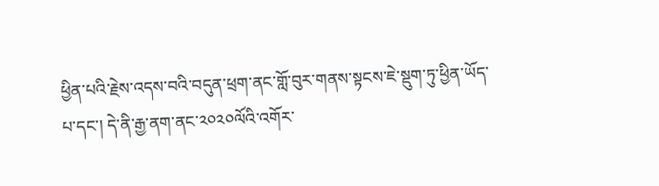ཕྱིན་པའི་རྗེས་འདས་བའི་བདུན་ཕྲག་ནང་གློ་བུར་གནས་སྟངས་ཇེ་སྡུག་ཏུ་ཕྱིན་ཡོད་པ་དང་། དེ་ནི་རྒྱ་ནག་ནང་༢༠༢༠ལོའི་འགོར་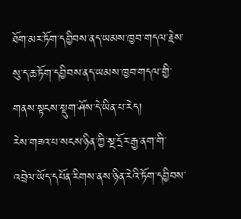ཐོག་མར་ཏོག་དབྱིབས་ནད་ཡམས་ཁྱབ་གདལ་རྗེས་སུ་ད་ཆ་ཏོག་དབྱིབས་ནད་ཡམས་ཁྱབ་གདལ་གྱི་གནས་སྟངས་སྡུག་ཤོས་དེ་ཡིན་པ་རེད།
རེས་གཟའ་པ་སངས་ཉིན་ཀྱི་སྔ་དྲོར་རྒྱ་ནག་གི་འབྲེལ་ཡོད་དཔོན་རིགས་ནས་ཉིན་རེའི་ཏོག་དབྱིབས་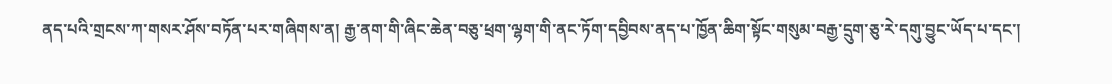ནད་པའི་གྲངས་ཀ་གསར་ཤོས་བཏོན་པར་གཞིགས་ན། རྒྱ་ནག་གི་ཞིང་ཆེན་བཅུ་ཕྲག་ལྷག་གི་ནང་ཏོག་དབྱིབས་ནད་པ་ཁྱོན་ཆིག་སྟོང་གསུམ་བརྒྱ་དྲུག་ཅུ་རེ་དགུ་བྱུང་ཡོད་པ་དང་།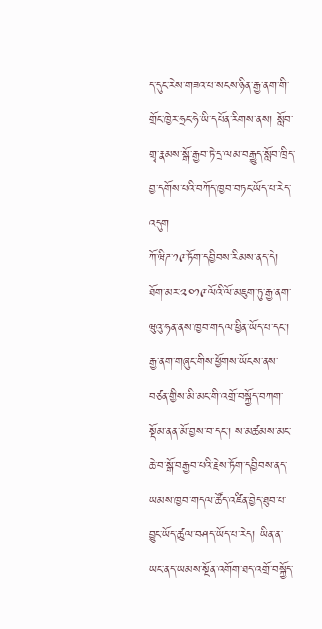ད་དུང་རེས་གཟའ་པ་སངས་ཉིན་རྒྱ་ནག་གི་གྲོང་ཁྱེར་ཧྲང་ཧེ་ཡི་དཔོན་རིགས་ནས། སློབ་གྲྭ་རྣམས་སྒོ་རྒྱབ་ཏེ་དྲ་ལམ་བརྒྱུད་སློབ་ཁྲིད་བྱ་དགོས་པའི་བཀོད་ཁྱབ་བཏང་ཡོད་པ་རེད་འདུག
ཀོ་ཝིཌ་༡༩་ཏོག་དབྱིབས་རིམས་ནད་དེ། ཐོག་མར་༢༠༡༩་ལོའི་ལོ་མཇུག་ཏུ་རྒྱ་ནག་ཝུའུ་ཧན་ནས་ཁྱབ་གདལ་ཕྱིན་ཡོད་པ་དང་། རྒྱ་ནག་གཞུང་གིས་ཕྱོགས་ཡོངས་ནས་བཙན་གྱིས་མི་མང་གི་འགྲོ་བསྐྱོད་བཀག་སྡོམ་ནན་མོ་བྱས་བ་དང་། ས་མཚམས་མང་ཆེ་བ་སྒོ་བརྒྱབ་པའི་རྗེས་ཏོག་དབྱིབས་ནད་ཡམས་ཁྱབ་གདལ་ཚོད་འཛིན་བྱེད་ཐུབ་པ་བྱུང་ཡོད་ཚུལ་བཤད་ཡོད་པ་རེད། ཡིན་ན་ཡང་ནད་ཡམས་སྔོན་འགོག་ཐད་འགྲོ་བསྐྱོད་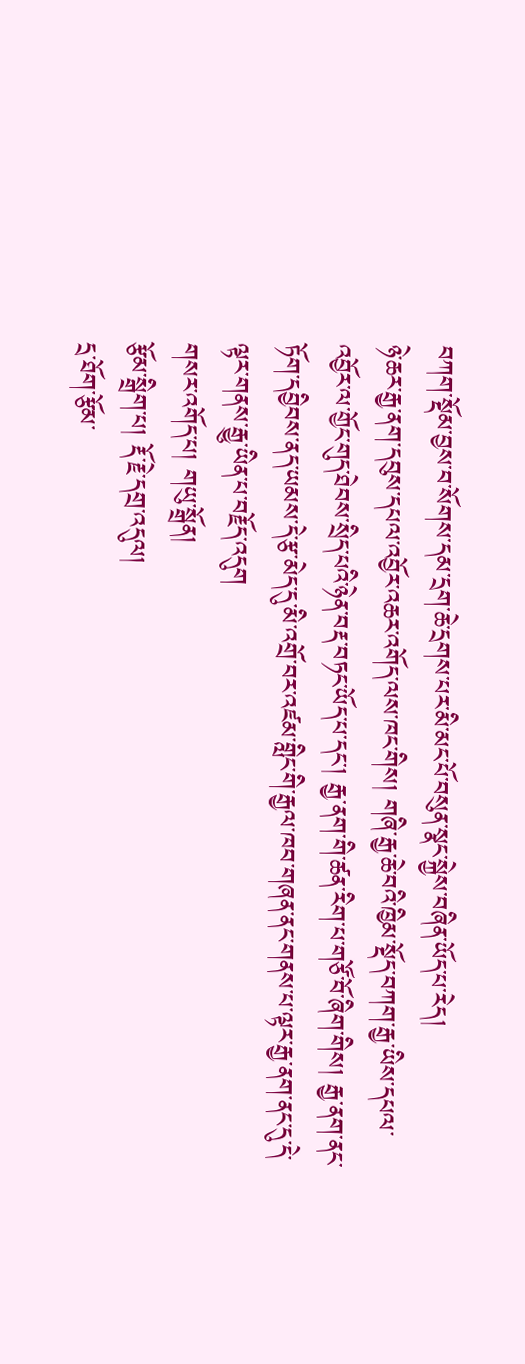བཀག་སྡོམ་བྱས་བ་སོགས་དམ་དྲག་ཆེ་དྲགས་པར་མི་མང་པོ་བསུན་སྣང་སྐྱེས་བཞིན་ཡོད་པ་རེད།
ཉེ་ཆར་རྒྱ་ནག་དབུས་དཔལ་འབྱོར་འཆར་འགོད་ལས་ཁང་གིས། གཞི་རྒྱ་ཆེ་བའི་ཁྱིམ་སྡོད་བཀག་རྒྱ་ཡིས་དཔལ་འབྱོར་ལ་གྱོང་གུད་ཐེབས་སྲིད་པའི་ཉེན་བརྡ་བཏང་ཡོད་པ་དང་། རྒྱ་ནག་གི་ཚན་རིག་པ་གཙོ་བོ་ཞིག་གིས། རྒྱ་ནག་ནང་ཏོག་དབྱིབས་ནད་ཡམས་དེ་རྩ་མེད་དུ་མི་འགྲོ་བར་འཛམ་གླིང་གི་རྒྱལ་ཁབ་གཞན་ནང་གནས་པ་ལྟར་རྒྱ་ནག་ནང་དུ་དེ་ལྟར་གནས་རྒྱུ་ཡིན་པ་བརྗོད་འདུག
གསར་འགོད་པ། གཡུ་སྒྲོན།
རྩོམ་སྒྲིག་པ། རྡོ་རྗེ་དགྲ་འདུལ།
དྲ་ཐོག་རྩོམ་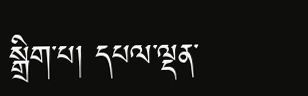སྒྲིག་པ། དཔལ་ལྡན་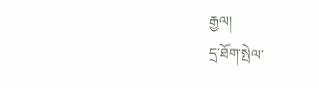རྒྱལ།
དྲ་ཐོག་སྤེལ་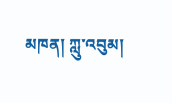མཁན། ཀླུ་འབུམ།